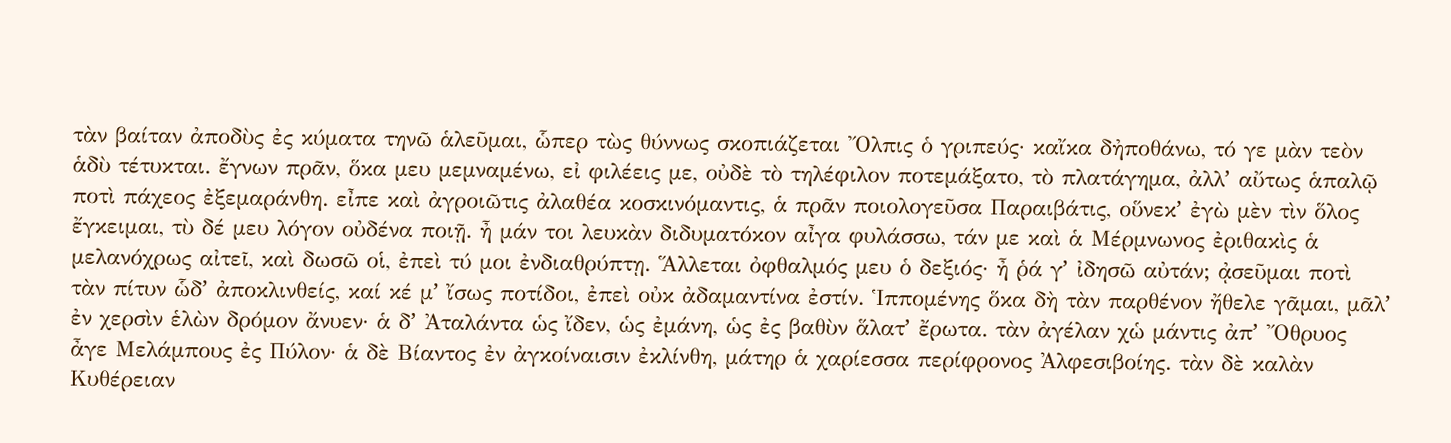τὰν βαίταν ἀποδὺς ἐς κύματα τηνῶ ἁλεῦμαι, ὧπερ τὼς θύννως σκοπιάζεται Ὄλπις ὁ γριπεύς· καἴκα δἠποθάνω, τό γε μὰν τεὸν ἁδὺ τέτυκται. ἔγνων πρᾶν, ὅκα μευ μεμναμένω, εἰ φιλέεις με, οὐδὲ τὸ τηλέφιλον ποτεμάξατο, τὸ πλατάγημα, ἀλλʼ αὔτως ἁπαλῷ ποτὶ πάχεος ἐξεμαράνθη. εἶπε καὶ ἀγροιῶτις ἀλαθέα κοσκινόμαντις, ἁ πρᾶν ποιολογεῦσα Παραιβάτις, οὕνεκʼ ἐγὼ μὲν τὶν ὅλος ἔγκειμαι, τὺ δέ μευ λόγον οὐδένα ποιῇ. ἦ μάν τοι λευκὰν διδυματόκον αἶγα φυλάσσω, τάν με καὶ ἁ Μέρμνωνος ἐριθακὶς ἁ μελανόχρως αἰτεῖ, καὶ δωσῶ οἱ, ἐπεὶ τύ μοι ἐνδιαθρύπτῃ. Ἅλλεται ὀφθαλμός μευ ὁ δεξιός· ἦ ῥά γʼ ἰδησῶ αὐτάν; ᾀσεῦμαι ποτὶ τὰν πίτυν ὧδʼ ἀποκλινθείς, καί κέ μʼ ἴσως ποτίδοι, ἐπεὶ οὐκ ἀδαμαντίνα ἐστίν. Ἱππομένης ὅκα δὴ τὰν παρθένον ἤθελε γᾶμαι, μᾶλʼ ἐν χερσὶν ἑλὼν δρόμον ἄνυεν· ἁ δʼ Ἀταλάντα ὡς ἴδεν, ὡς ἐμάνη, ὡς ἐς βαθὺν ἅλατʼ ἔρωτα. τὰν ἀγέλαν χὡ μάντις ἀπʼ Ὄθρυος ἆγε Μελάμπους ἐς Πύλον· ἁ δὲ Βίαντος ἐν ἀγκοίναισιν ἐκλίνθη, μάτηρ ἁ χαρίεσσα περίφρονος Ἀλφεσιβοίης. τὰν δὲ καλὰν Κυθέρειαν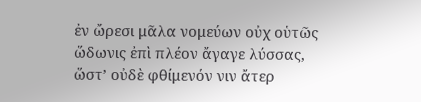ἐν ὤρεσι μᾶλα νομεύων οὐχ οὑτῶς ὥδωνις ἐπὶ πλέον ἄγαγε λύσσας, ὥστʼ οὐδὲ φθίμενόν νιν ἄτερ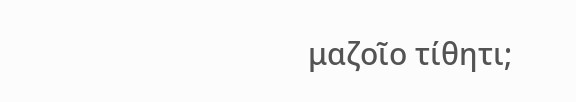μαζοῖο τίθητι;